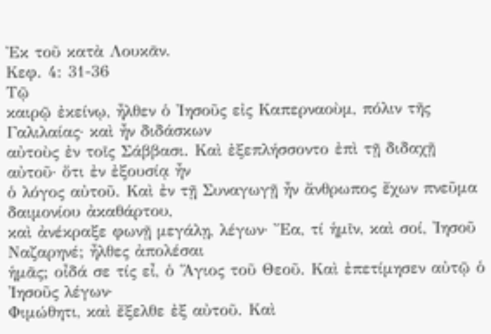Ἐκ τοῦ κατὰ Λουκᾶν.
Κεφ. 4: 31-36
Τῷ
καιρῷ ἐκείνῳ, ἦλθεν ὁ ᾿Ιησοῦς εἰς Καπερναοὺμ, πόλιν τῆς Γαλιλαίας· καὶ ἦν διδάσκων
αὐτοὺς ἐν τοῖς Σάββασι. Καὶ ἐξεπλήσσοντο ἐπὶ τῇ διδαχῇ αὐτοῦ· ὅτι ἐν ἐξουσίᾳ ἦν
ὁ λόγος αὐτοῦ. Καὶ ἐν τῇ Συναγωγῇ ἦν ἄνθρωπος ἔχων πνεῦμα δαιμονίου ἀκαθάρτου,
καὶ ἀνέκραξε φωνῇ μεγάλῃ, λέγων· Ἔα, τί ἡμῖν, καὶ σοί, ᾿Ιησοῦ Ναζαρηνέ; ἦλθες ἀπολέσαι
ἡμᾶς; οἶδά σε τίς εἶ, ὁ Ἅγιος τοῦ Θεοῦ. Καὶ ἐπετίμησεν αὐτῷ ὁ ᾿Ιησοῦς λέγων·
Φιμώθητι, καὶ ἔξελθε ἐξ αὐτοῦ. Καὶ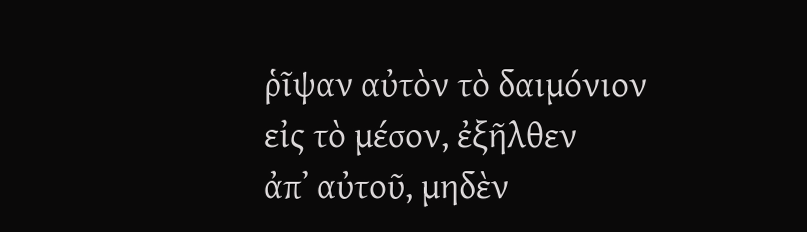ῥῖψαν αὐτὸν τὸ δαιμόνιον εἰς τὸ μέσον, ἐξῆλθεν
ἀπ᾿ αὐτοῦ, μηδὲν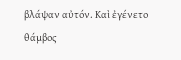βλάψαν αὐτόν. Καὶ ἐγένετο θάμβος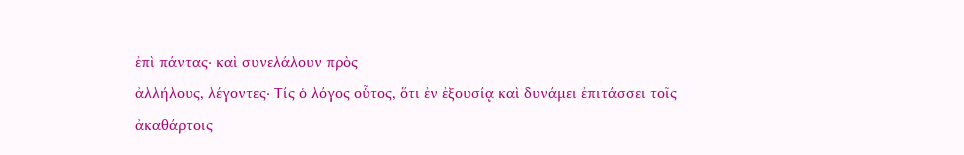ἐπὶ πάντας· καὶ συνελάλουν πρὸς
ἀλλήλους, λέγοντες· Τίς ὁ λόγος οὗτος, ὅτι ἐν ἐξουσίᾳ καὶ δυνάμει ἐπιτάσσει τοῖς
ἀκαθάρτοις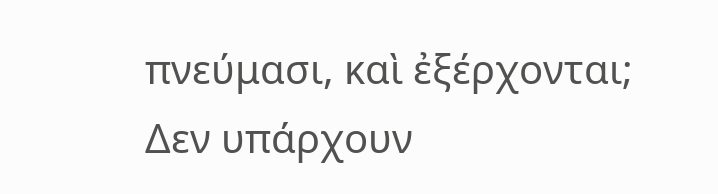πνεύμασι, καὶ ἐξέρχονται;
Δεν υπάρχουν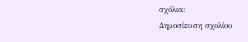σχόλια:
Δημοσίευση σχολίου